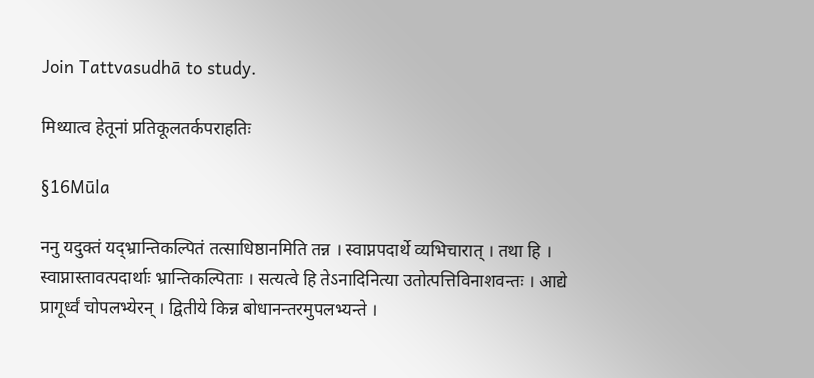Join Tattvasudhā to study.

मिथ्यात्व हेतूनां प्रतिकूलतर्कपराहतिः

§16Mūla

ननु यदुक्तं यद्भ्रान्तिकल्पितं तत्साधिष्ठानमिति तन्न । स्वाप्नपदार्थे व्यभिचारात् । तथा हि । स्वाप्नास्तावत्पदार्थाः भ्रान्तिकल्पिताः । सत्यत्वे हि तेऽनादिनित्या उतोत्पत्तिविनाशवन्तः । आद्ये प्रागूर्ध्वं चोपलभ्येरन् । द्वितीये किन्न बोधानन्तरमुपलभ्यन्ते ।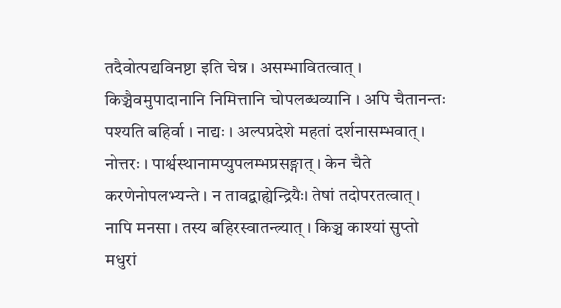तदैवोत्पद्यविनष्टा इति चेन्न । असम्भावितत्वात् । किञ्चैवमुपादानानि निमित्तानि चोपलब्धव्यानि । अपि चैतानन्तः पश्यति बहिर्वा । नाद्यः । अल्पप्रदेशे महतां दर्शनासम्भवात् । नोत्तरः । पार्श्वस्थानामप्युपलम्भप्रसङ्गात् । केन चैते करणेनोपलभ्यन्ते । न तावद्बाह्येन्द्रियैः। तेषां तदोपरतत्वात् । नापि मनसा । तस्य बहिरस्वातन्त्र्यात् । किञ्च काश्यां सुप्तो मधुरां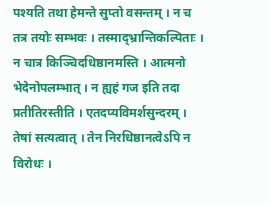पश्यति तथा हेमन्ते सुप्तो वसन्तम् । न च तत्र तयोः सम्भवः । तस्माद्भ्रान्तिकल्पिताः । न चात्र किञ्चिदधिष्ठानमस्ति । आत्मनो भेदेनोपलम्भात् । न ह्यहं गज इति तदा प्रतीतिरस्तीति । एतदप्यविमर्शसुन्दरम् । तेषां सत्यत्वात् । तेन निरधिष्ठानत्वेऽपि न विरोधः ।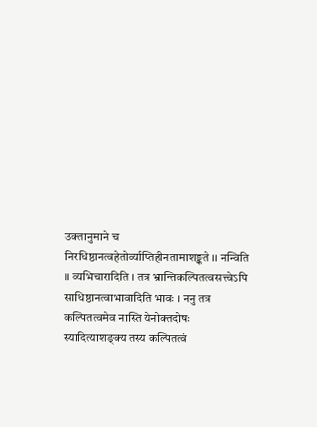उक्तानुमाने च निरधिष्ठानत्वहेतोर्व्याप्तिहीनतामाशङ्कते ।। नन्विति ॥ व्यभिचारादिति । तत्र भ्रान्तिकल्पितत्वसत्त्वेऽपि साधिष्ठानत्वाभावादिति भावः । ननु तत्र कल्पितत्वमेव नास्ति येनोक्तदोषः स्यादित्याशङ्क्य तस्य कल्पितत्वं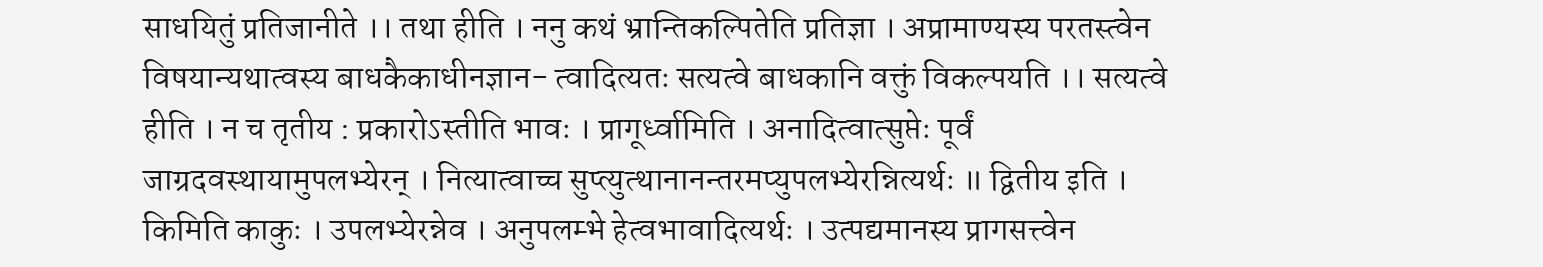साधयितुं प्रतिजानीते ।। तथा हीति । ननु कथं भ्रान्तिकल्पितेति प्रतिज्ञा । अप्रामाण्यस्य परतस्त्वेन विषयान्यथात्वस्य बाधकैकाधीनज्ञान- त्वादित्यतः सत्यत्वे बाधकानि वक्तुं विकल्पयति ।। सत्यत्वे हीति । न च तृतीय : प्रकारोऽस्तीति भावः । प्रागूर्ध्वामिति । अनादित्वात्सुप्तेः पूर्वं जाग्रदवस्थायामुपलभ्येरन् । नित्यात्वाच्च सुप्त्युत्थानानन्तरमप्युपलभ्येरन्नित्यर्थः ॥ द्वितीय इति । किमिति काकुः । उपलभ्येरन्नेव । अनुपलम्भे हेत्वभावादित्यर्थः । उत्पद्यमानस्य प्रागसत्त्वेन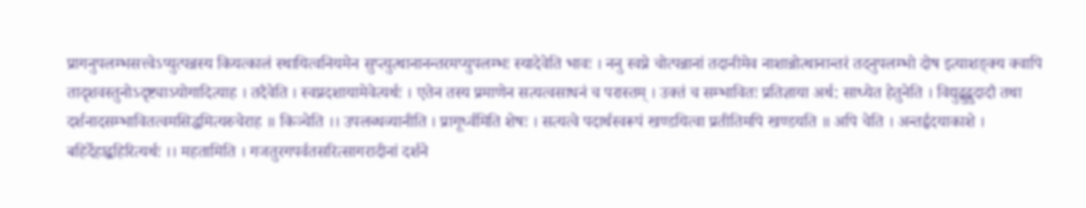प्रागनुपलम्भसत्त्वेऽप्युत्पन्नस्य कियत्कालं स्थायित्वनियमेन सुप्त्युत्थानानन्तरमप्युपलम्भः स्यादेवेति भावः । ननु स्वप्ने चोत्पन्नानां तदानीमेव नाशान्नोत्थानान्तरं तदनुपलम्भो दोष इत्याशङ्क्य क्वापि तादृशवस्तुनोऽदृष्ट्याऽयोगादित्याह । तदैवेति । स्वप्नदशायामेवेत्यर्थः । एतेन तस्य प्रमाणेन सत्यत्वसाधनं च परास्तम् । उक्तं च सम्भावितः प्रतिज्ञाया अर्थ: साध्येत हेतुनेति । विद्युद्बुद्बुदादौ तथा दर्शनादसम्भावितत्वमसिद्धमित्यरुचेराह ॥ किञ्चेति ।। उपलब्धव्यानीति । प्रागूर्ध्वमिति शेषः । सत्यत्वे पदार्थस्वरूपं खण्डयित्वा प्रतीतिमपि खण्डयति ॥ अपि चेति । अन्तर्हृदयाकाशे । बहिर्देहाद्बहिरित्यर्थः ।। महतामिति । गजतुरगपर्वतसरित्सागरादीनां दर्शने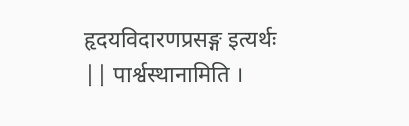हृदयविदारणप्रसङ्ग इत्यर्थः || पार्श्वस्थानामिति ।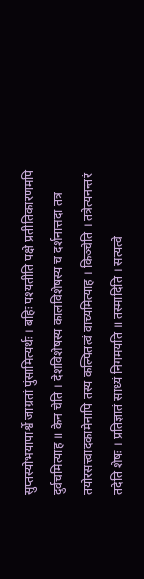सुप्तस्योभयापार्श्वे जाग्रतां पुंसामित्यर्थः । बहिः पश्यतीति पक्षे प्रतीतिकारणमपि दुर्वचमित्याह ॥ केन चेति । देशविशेषस्य कालविशेषस्य च दर्शनात्तदा तत्र तयोरसत्त्वादकामेनापि तस्य कल्पितत्वं वाच्यमित्याह । किञ्चेति । तत्रेत्यनन्तरं तदेति शेषः । प्रतिज्ञातं साध्यं निगमयति ॥ तस्मादिति । सत्यत्वे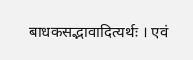बाधकसद्भावादित्यर्थः । एवं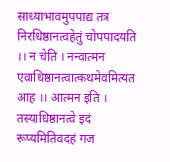साध्याभावमुपपाद्य तत्र निरधिष्ठानत्वहेतुं चोपपादयति ।। न चेति । नन्वात्मन एवाधिष्ठानत्वात्कथमेवमित्यत आह ।। आत्मन इति । तस्याधिष्ठानत्वे इदं रूप्यमितिवदहं गज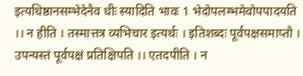इत्यधिष्ठानसम्भेदेनैव धीः स्यादिति भावः 1 भेदोपलम्भमेवोपपादयति ।। न हीति । तस्मात्तत्र व्यभिचार इत्यर्थः । इतिशब्दः पूर्वपक्षसमाप्तौ । उपन्यस्तं पूर्वपक्षं प्रतिक्षिपति ।। एतदपीति । न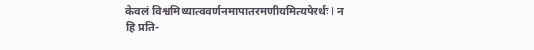केवलं विश्वमिथ्यात्ववर्णनमापातरमणीयमित्यपेरर्थः I न हि प्रति-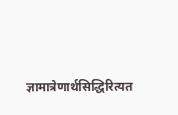ज्ञामात्रेणार्थसिद्धिरित्यत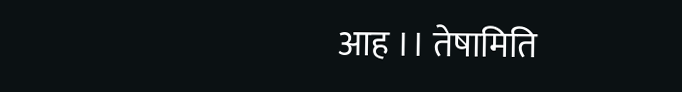आह ।। तेषामिति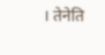। तेनेति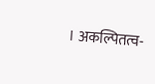। अकल्पितत्व-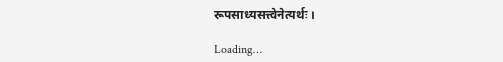रूपसाध्यसत्त्वेनेत्यर्थः ।

Loading…